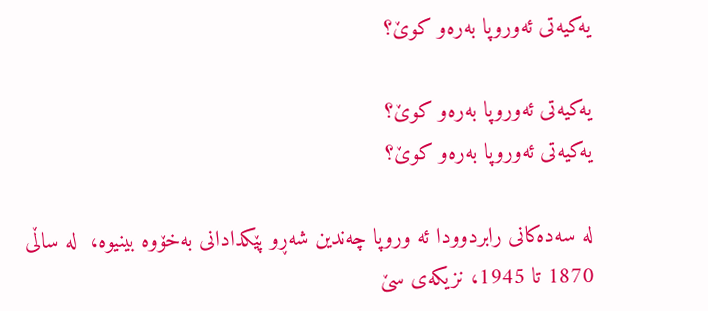یەكیەتی ئەوروپا بەرەو كوێ؟

یەكیەتی ئەوروپا بەرەو كوێ؟
یەكیەتی ئەوروپا بەرەو كوێ؟

لە سەدەكانی رابردوودا ئه وروپا چه‌ندین شه‌ڕو پێكدادانی به‌خۆوه بینیوه،  له ساڵی 1870 تا 1945، نزیكه‌ی سێ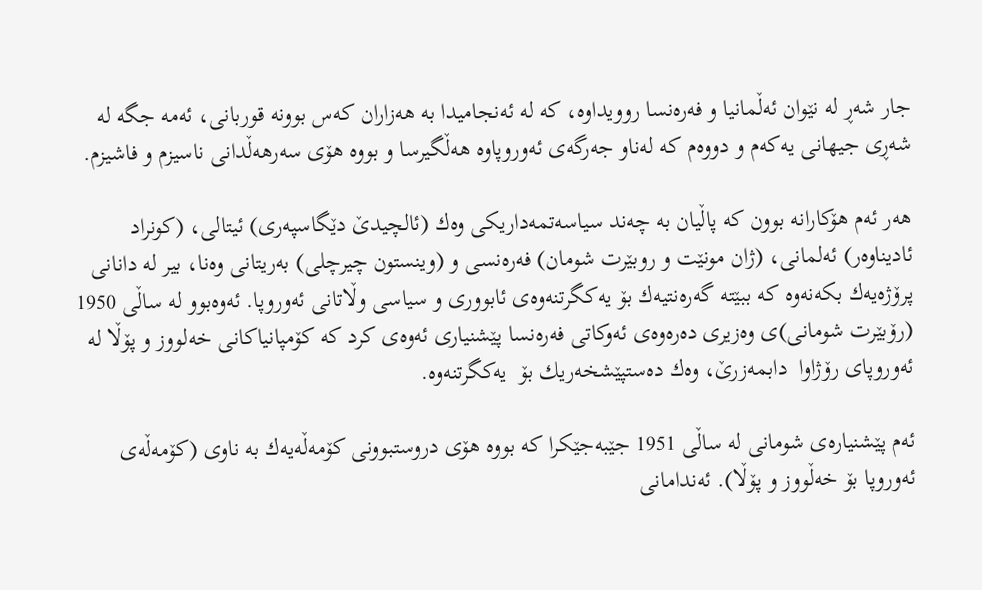جار شه‌ڕ له نێوان ئه‌ڵمانیا و فه‌ره‌نسا روویداوه، كه له ئه‌نجامیدا به هه‌زاران كه‌س بوونه قوربانی، ئه‌مه جگه له شه‌ڕی جیهانی یه‌كه‌م و دووه‌م كه له‌ناو جه‌رگه‌ی ئه‌وروپاوه هه‌ڵگیرسا و بووه هۆی سه‌رهه‌ڵدانی ناسیزم و فاشیزم.

هەر ئەم هۆكارانە بوون كە پاڵیان بە چەند سیاسەتمه‌داریكی وەك (ئالچیدێ دێگاسپەری) ئیتالی، (كونراد ئادیناوەر) ئەلمانی، (ژان مونێت و روبێرت شومان) فەرەنسی و (وینستون چیرچلی) بەریتانی وەنا، بیر له دانانی پرۆژه‌یه‌ك بكه‌نه‌وه كه ببێته گه‌ره‌نتیه‌ك بۆ یه‌كگرتنه‌وه‌ی ئابووری و سیاسی وڵاتانی ئه‌وروپا. ئه‌وه‌بوو له ساڵی 1950 (رۆبێرت شومانی)ی وه‌زیری ده‌ره‌وه‌ی ئه‌وكاتی فه‌ره‌نسا پێشنیاری ئه‌وه‌ی كرد كه كۆمپانیاكانی خه‌لووز و پۆڵا له ئه‌وروپای رۆژاوا  دابمەزرێ، وەك دەستپێشخەریك بۆ  یەكگرتنەوە.

ئه‌م پێشنیاره‌ی شومانی له ساڵی 1951 جێبه‌جێكرا كه بووه هۆی دروستبوونی كۆمه‌ڵه‌یه‌ك به ناوی (كۆمه‌ڵه‌ی ئه‌وروپا بۆ خه‌ڵووز و پۆڵا). ئه‌ندامانی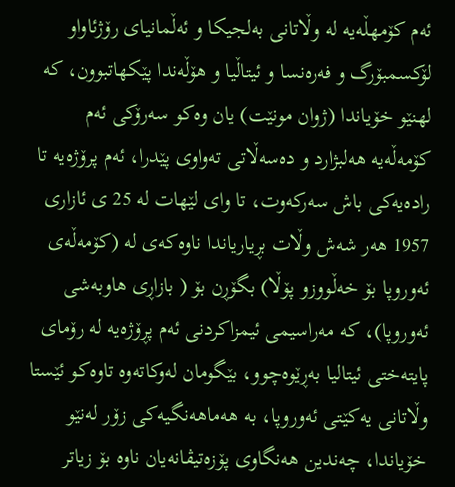ئه‌م كۆمهڵه‌یه له وڵاتانی به‌لجیكا و ئه‌ڵمانیای رۆژئاواو لۆكسمبۆرگ و فه‌ره‌نسا و ئیتاڵیا و هۆڵه‌ندا پێكهاتبوون، كه لهنێو خۆیاندا (ژوان مونێت) یان وه‌كو سه‌رۆكی ئه‌م كۆمه‌ڵه‌یه‌ هه‌لبژارد و ده‌سه‌ڵاتی ته‌واوی پێدرا، ئه‌م پرۆژه‌یه تا رادەیەكی باش سه‌ركه‌وت، تا وای لێهات له 25 ی ئازاری 1957 هه‌ر شه‌ش وڵات بڕیاریاندا ناوه‌كه‌ی له (كۆمه‌ڵه‌ی ئه‌وروپا بۆ خه‌ڵووزو پۆڵا) بگۆڕن بۆ ( بازاڕی هاوبه‌شی ئه‌وروپا)، كه مه‌راسیمی ئیمزاكردنی ئه‌م پڕۆژه‌یه له رۆمای پایته‌ختی ئیتالیا به‌ڕێوه‌چوو، بێگومان له‌وكاته‌وه تاوه‌كو ئێستا وڵاتانی یه‌كێتی ئه‌وروپا، به هه‌ماهه‌نگیه‌كی زۆر له‌نێو خۆیاندا، چه‌ندین هه‌نگاوی پۆزه‌تیڤانه‌یان ناوه بۆ زیاتر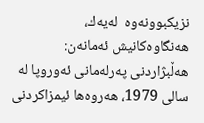نزیكبوونه‌وه  لەیەك،  هەنگاوەكانیش ئەمانەن: هه‌ڵبژاردنی په‌رله‌مانی ئه‌وروپا له سالی 1979، هەروەها ئیمزاكردنی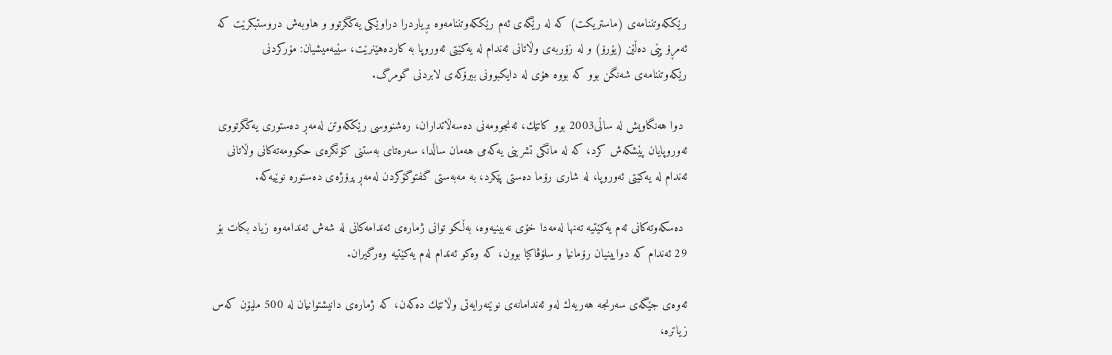رێككه‌وتننامه‌ی (ماستریكت) كه له رێگه‌ی ئه‌م رێككه‌وتننامه‌وه بڕیاردرا دراوێكی یه‌كگرتوو و هاوبه‌ش دروستبكرێت كه ئه‌مڕۆ پێی ده‌ڵێن (یۆرۆ) و له زۆربه‌ی وڵاتانی ئه‌ندام له یه‌كێتی ئه‌وروپا به كارده‌هێنرێت، سێیه‌میشیان: مۆركردنی رێكه‌وتننامه‌ی شه‌نگن بوو كه بووه هۆی له دایكبوونی بیرۆكه‌ی لابردنی گومرگ.

 دوا هه‌نگاویش له ساڵی2003 بوو كاتێك، ئه‌نجوومه‌نی ده‌سه‌ڵاتداران، ره‌شنووسی رێككه‌وتن له‌مه‌ڕ ده‌ستوری یه‌كگرتووی ئه‌وروپایان پێشكه‌ش كرد، كه له مانگی تشرینی یه‌كه‌می هه‌مان ساڵدا، سه‌ره‌تای به‌ستنی كۆنگره‌ی حكوومه‌ته‌كانی وڵاتانی ئه‌ندام له یه‌كێتی ئه‌وروپا، له شاری رۆما ده‌ستی پێكرد، به مه‌به‌ستی گفتوگۆكردن له‌مه‌ڕ پرۆژه‌ی ده‌ستوره نوێیه‌كه.

 ده‌سكه‌وته‌كانی ئه‌م یه‌كێتیه ته‌نها له‌مه‌دا خۆی نەبینیەوە، به‌ڵكو توانی ژماره‌ی ئه‌ندامه‌كانی له شه‌ش ئه‌ندامه‌وه زیاد بكات بۆ 29 ئه‌ندام كه دوایینیان رۆمانیا و سلۆڤاكیا بوون، كە وه‌كو ئه‌ندام له‌م یه‌كێتیه‌ وه‌رگیران.

ئه‌وه‌ی جێگه‌ی سه‌رنجه‌ هه‌ریه‌ك له‌و ئه‌ندامانه‌ی نوێنه‌رایه‌تی وڵاتێك ده‌كه‌ن، كه ژماره‌ی دانیشتوانیان له 500 ملیۆن كه‌س زیاتره،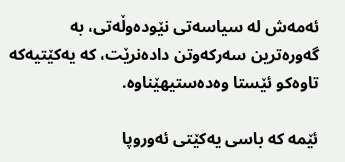ئه‌مه‌ش له سیاسه‌تی نێوده‌وڵه‌تی، به گه‌وره‌ترین سه‌ركه‌وتن داده‌نرێت، كه یه‌كێتیه‌كه تاوه‌كو ئێستا وه‌ده‌ستیهێناوه.

ئێمه كه باسی یه‌كێتی ئه‌وروپا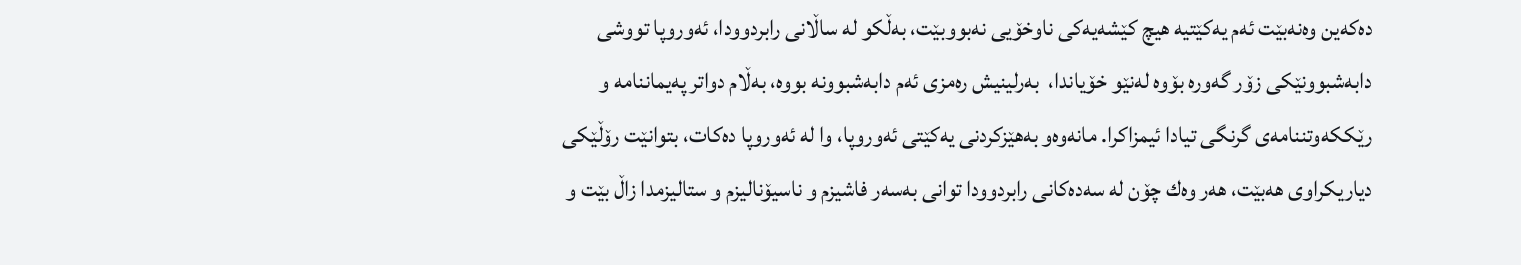ده‌كه‌ین وه‌نه‌بێت ئه‌م یه‌كێتیه‌ هیچ كێشه‌یه‌كی ناوخۆیی نه‌بووبێت، به‌ڵكو له‌ ساڵانی رابردوودا، ئه‌وروپا تووشی دابه‌شبوونێكی زۆر گەورە بۆوە لەنێو خۆیاندا،  به‌رلینیش ره‌مزی ئه‌م دابه‌شبوونه ‌بووه، به‌ڵام دواتر په‌یماننامه و رێككه‌وتننامه‌ی گرنگی تیادا ئیمزاكرا. مانه‌وه‌و به‌هێزكردنی یه‌كێتی ئه‌وروپا، وا له ئه‌وروپا ده‌كات، بتوانێت رۆڵێكی دیاریكراوی هه‌بێت، هه‌ر وه‌ك چۆن له سه‌ده‌كانی رابردوودا توانی به‌سه‌ر فاشیزم و ناسیۆنالیزم و ستالیزمدا زاڵ بێت و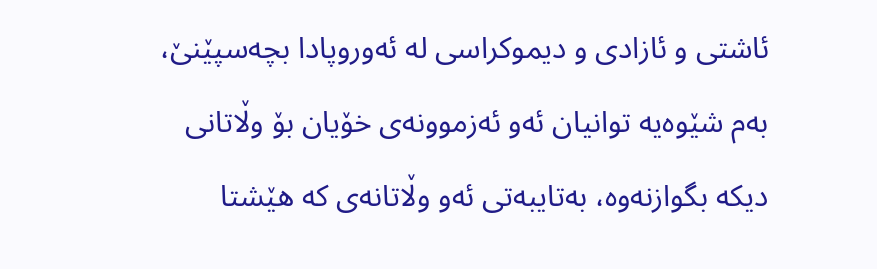ئاشتی و ئازادی و دیموكراسی له ئه‌وروپادا بچه‌سپێنێ، بەم شێوەیە توانیان ئه‌و ئه‌زموونه‌ی خۆیان بۆ وڵاتانی دیكه‌ بگوازنەوە، بەتایبەتی ئەو وڵاتانەی كە هێشتا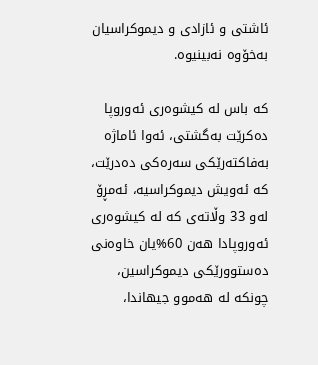ئاشتی و ئازادی و دیموكراسیان به‌خۆوه نه‌بینیوه.

كه باس له كیشوه‌ری ئه‌وروپا ده‌كرێت به‌گشتی، ئه‌وا ئاماژه به‌فاكته‌رێكی سه‌ره‌كی ده‌درێت، كه ئه‌ویش دیموكراسیه، ئه‌مڕۆ له‌و 33 وڵاته‌ی كه له كیشوه‌ری ئه‌وروپادا هه‌ن 60%یان خاوه‌نی ده‌ستوورێكی دیموكراسین، چونكه له هه‌موو جیهاندا،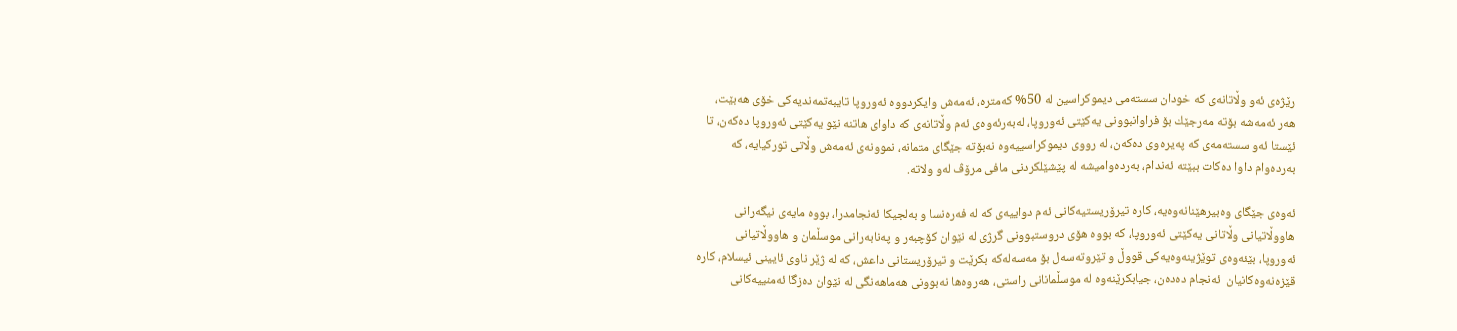رێژه‌ی ئه‌و وڵاتانه‌ی كه خودان سسته‌می دیموكراسین له 50% كه‌متره، ئه‌مه‌ش وایكردووه ئه‌وروپا تایبه‌تمه‌ندیه‌كی خۆی هه‌بێت، هه‌ر ئه‌مه‌شه بۆته مه‌رجێك بۆ فراوانبوونی یه‌كێتی ئه‌وروپا، له‌به‌رئه‌وه‌ی ئه‌م وڵاتانه‌ی كه داوای هاتنه‌ نێو یه‌كێتی ئه‌وروپا ده‌كه‌ن، تا ئێستا ئه‌و سسته‌مه‌ی كه په‌یره‌وی ده‌كه‌ن، له رووی دیموكراسییه‌وه نه‌بۆته جێگای متمانه،‌ نموونه‌ی ئه‌مه‌ش وڵاتی توركیایه، كە بەردەوام داوا دەكات ببێتە ئەندام، بەردەوامیشە لە پێشێلكردنی مافی مرۆڤ لەو ولاتە.

ئەوەی جێگای وەبیرهێنانەوەیە، كارە تیرۆریستیەكانی ئەم دواییەی كە لە فەرەنسا و بەلجیكا ئەنجامدرا، بووە مایەی نیگەرانی هاووڵاتیانی وڵاتانی یەكێتی ئەوروپا، كە بووە هۆی دروستبوونی گرژی لە نێوان كۆچبەر و پەنابەرانی موسڵمان و هاووڵاتیانی ئەوروپا، بێئەوەی توێژینەوەیەكی قووڵ و تێروتەسەل بۆ مەسەلەكە بكرێت و تیرۆریستانی داعش، كە لە ژێر ناوی ئایینی ئیسلام، كارە قێزەنەوەكانیان  ئەنجام دەدەن، جیابكرێنەوە لە موسڵمانانی راستی، هەروەها نەبوونی هەماهەنگی لە نێوان دەزگا ئەمنییەكانی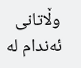وڵاتانی ئەندام لە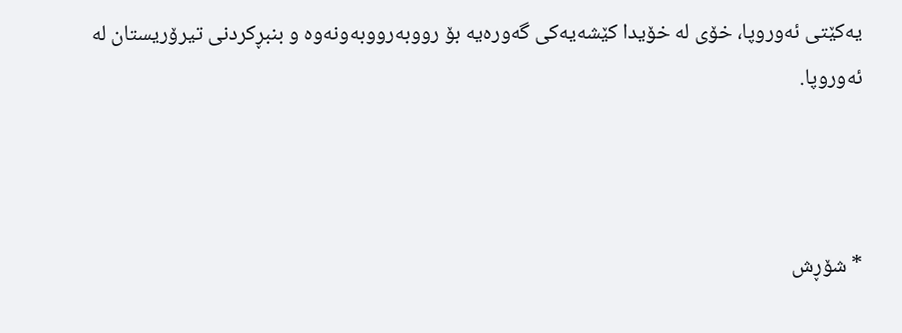یەكێتی ئەوروپا، خۆی لە خۆیدا كێشەیەكی گەورەیە بۆ رووبەرووبه‌ونەوە و بنبڕكردنی تیرۆریستان لە ئەوروپا.



* شۆڕش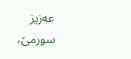عه‌زیز سورمێ،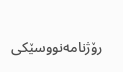رۆژنامه‌نووسێكی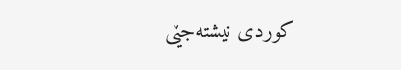كوردی نیشته‌جێی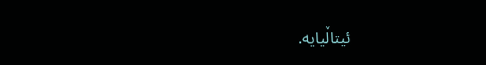ئیتاڵیایه‌.